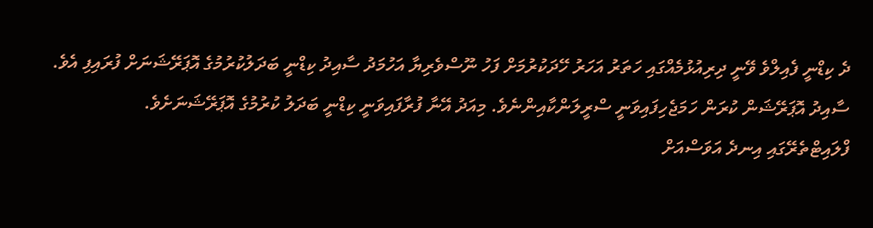ދެ ކިޑްނީ ފެއިލްވެ ވޭނީ ދިރިއުޅުމެއްގައި ހަތަރު އަހަރު ހޭދަކުރުމަށް ފަހު ނޫސްވެރިޔާ އަހުމަދު ސާއިދު ކިޑްނީ ބަދަލުކުރުމުގެ އޮޕަރޭޝަނަށް ފުރައިފި އެވެ.
ސާއިދު އޮޕަރޭޝަން ކުރަން ހަމަޖެހިފައިވަނީ ސްރީލަންކާއިންނެވެ. މިއަދު އޭނާ ފުރާފައިވަނީ ކިޑްނީ ބަދަލު ކުރުމުގެ އޮޕަރޭޝަނަށެވެ.
ފްލައިޓްތެރޭގައި އިނދެ އަވަސްއަށް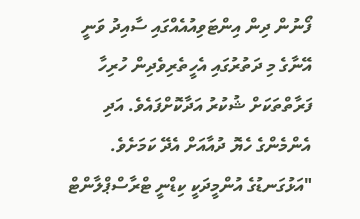ފޯނުން ދިން އިންޓަވިއުއެއްގައި ސާއިދު ވަނީ އޭނާގެ މި ދަތުރުގައި އެހީތެރިވެދިން ހުރިހާ ފަރާތްތަކަށް ޝުކުރު އަދާކޮށްފައެވެ. އަދި އެންމެންގެ ހެޔޮ ދުއާއަށް އެދޭ ކަމަށެވެ.
"އަޅުގަނޑުގެ އުންމީދަކީ ކިޑްނީ ޓްރާސްޕްލާންޓް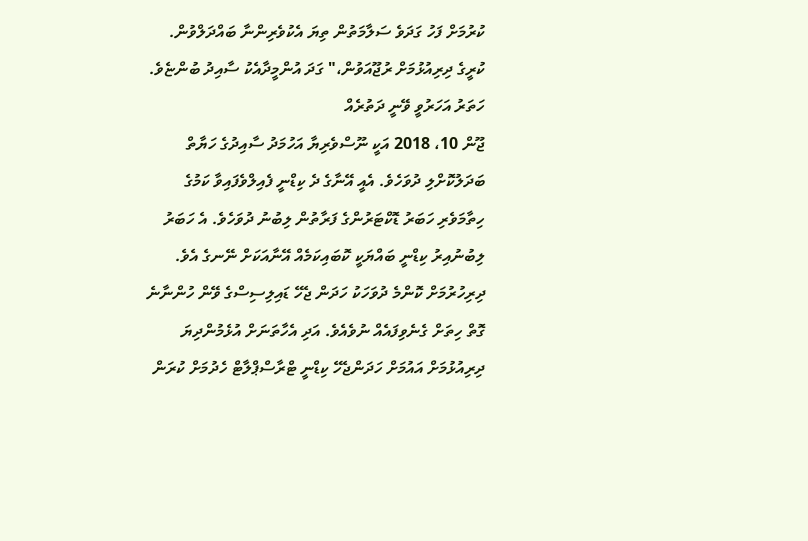ކުރުމަށް ފަހު ގަދަވެ ސަލާމަތުން ތިޔަ އެކުވެރިންނާ ބައްދަލްވުން. ކުރީގެ ދިރިއުޅުމަށް ރުޖޫއަވުން،" ގަދަ އުންމީދާއެކު ސާއިދު ބުންޏެވެ.
ހަތަރު އަހަރުވީ ވޭނީ ދަތުރެއް
ޖޫން 10، 2018 އަކީ ނޫސްވެރިޔާ އަހުމަދު ސާއިދުގެ ހަޔާތް ބަދަލުކޮށްލި ދުވަހެވެ. އެއީ އޭނާގެ ދެ ކިޑްނީ ފެއިލްވެފައިވާ ކަމުގެ ހިތާމަވެރި ހަބަރު ޑޮކްޓަރުންގެ ފަރާތުން ލިބުނު ދުވަހެވެ. އެ ހަބަރު ލިބުނުއިރު ކިޑްނީ ބައްޔަކީ ކޮބައިކަމެއް އޭނާއަކަށް ނޭނގެ އެވެ. ދިރިހުރުމަށް ކޮންމެ ދުވަހަކު ހަދަން ޖެހޭ ޑައިލިސިސްގެ ވޭން ހުންނާނެ ގޮތް ހިތަށް ގެނެވިފައެއް ނުވެއެވެ. އަދި އެހާތަނަށް އުޅެމުންދިޔަ ދިރިއުޅުމަށް އައުމަށް ހަދަންޖެހޭ ކިޑްނީ ޓްރާސްޕްލާޓް ހެދުމަށް ކުރަން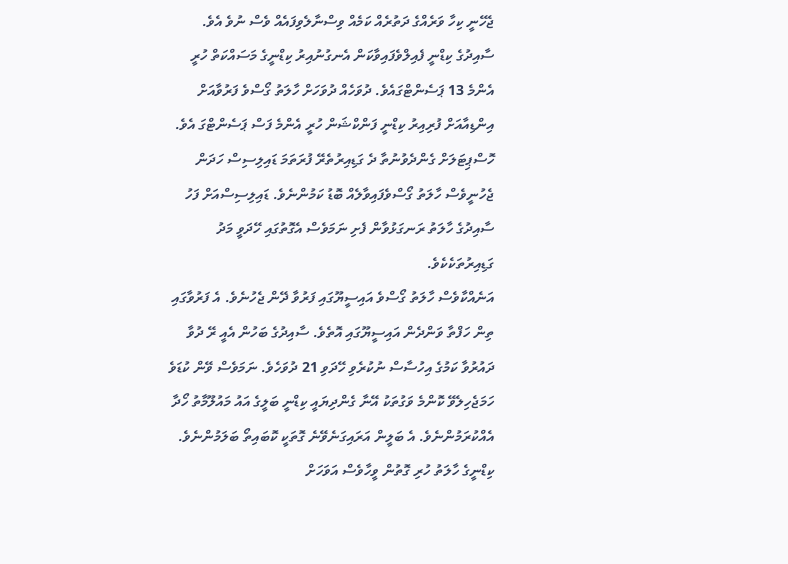ޖެހޭނީ ކިހާ ވަރެއްގެ ދަތުރެއް ކަމެއް ވިސްނާލެވިފައެއް ވެސް ނުވެ އެވެ.
ސާއިދުގެ ކިޑްނީ ފެއިލްވެފައިވާކަން އެނގުނުއިރު ކިޑްނީގެ މަސައްކަތް ހުރީ އެންމެ 13 ޕަސެންޓްގައެވެ. ދުވަހެއް ދުވަހަށް ހާލަތު ގޯސްވެ ފަރުވާއަށް އިންޑިއާއަށް ފުރިއިރު ކިޑްނީ ފަންކްޝަން ހުރީ އެންމެ ފަސް ޕަސެންޓްގަ އެވެ. ހޮސްޕިޓަލަށް ގެންދެވުނުތާ ދެ ގަޑިއިރުތެރޭ ފުރަތަމަ ޑައިލިސިސް ހަދަން ޖެހުނީވެސް ހާލަތު ގޯސްވެފައިވާލެއް ބޮޑު ކަމުންނެވެ. ޑައިލިސިސްއަށް ފަހު ސާއިދުގެ ހާލަތު ރަނގަޅުވާން ފެށި ނަމަވެސް އެގޮތުގައި ހޭދަވީ މަދު ގަޑިއިރުތަކެކެވެ.
އަނެއްކާވެސް ހާލަތު ގޯސްވެ އައިސީޔޫގައި ފަރުވާ ދޭން ޖެހުނެވެ. އެ ފަރުވާގައި ތިން ހަފްތާ ވަންދެން އައިސީޔޫގައި އޮތެވެ. ސާއިދުގެ ބަހުން އެއީ ރޭ ދުވާ ދައުރުވާ ކަމުގެ އިހުސާސް ނުކުރެވި ހޭދަވި 21 ދުވަހެވެ. ނަމަވެސް ވޭން ކުޑަވެ ހަމަޖެހިލެވޭ ކޮންމެ ވަގުތަކު އޭނާ ގެންދިޔައީ ކިޑްނީ ބަލީގެ އައު މައުލޫމާތު ހޯދާ އެއްކުރަމުންނެވެ. އެ ބަލީން އަރައިގަނެވޭނެ ގޮތަކީ ކޮބައިތޯ ބަލަމުންނެވެ.
ކިޑްނީގެ ހާލަތު ހުރި ގޮތުން ވީހާވެސް އަވަހަށް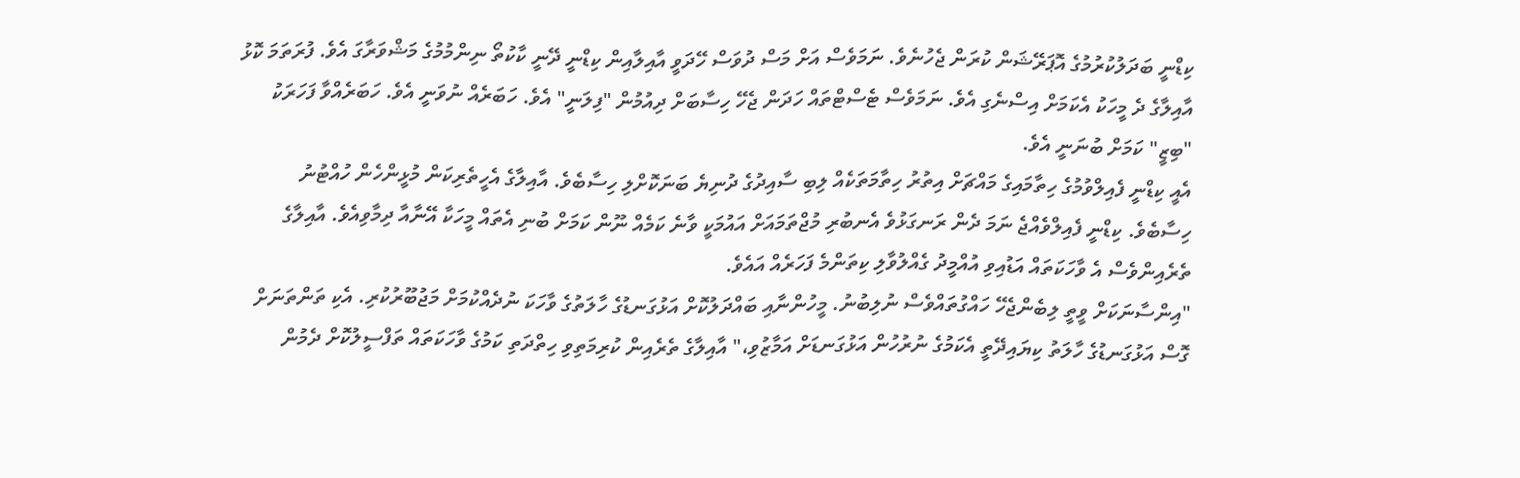ކިޑްނީ ބަދަލުކުރުމުގެ އޮޕަރޭޝަން ކުރަން ޖެހުނެވެ. ނަމަވެސް އަށް މަސް ދުވަސް ހޭދަވީ އާއިލާއިން ކިޑްނީ ދޭނީ ކާކުތޯ ނިންމުމުގެ މަޝްވަރާގަ އެވެ. ފުރަތަމަ ކޮޅު އާއިލާގެ ދެ މީހަކު އެކަމަށް އިސްނެގި އެވެ. ނަމަވެސް ޓެސްޓްތައް ހަދަން ޖެހޭ ހިސާބަށް ދިއުމުން "ފިލަނީ" އެވެ. ހަބަރެއް ނުވަނީ އެވެ. ހަބަރެއްވާ ފަހަރަކު "ބިޒީ" ކަމަށް ބުނަނީ އެވެ.
އެއީ ކިޑްނީ ފެއިލްވުމުގެ ހިތާމައިގެ މައްޗަށް އިތުރު ހިތާމަތަކެއް ލިބި ސާއިދުގެ ދުނިޔެ ބަނަކޮށްލި ހިސާބެވެ. އާއިލާގެ އެހީތެރިކަން މުޅީންހެން ހުއްޓުނު ހިސާބެވެ. ކިޑްނީ ފެއިލްވެއްޖެ ނަމަ ދެން ރަނގަޅުވެ އެނބުރި މުޖްތަމައަށް އައުމަކީ ވާނެ ކަމެއް ނޫން ކަމަށް ބުނި އެތައް މީހަކާ އޭނާއާ ދިމާވިއެވެ. އާއިލާގެ ތެރެއިންވެސް އެ ވާހަކަތައް އަޑުއިވި އުއްމީދު ގެއްލުވާލި ކިތަންމެ ފަހަރެއް އައެވެ.
"އިންސާނަކަށް ވީތީ ލިބެންޖެހޭ ހައްގުތައްވެސް ނުލިބުނު. މީހުންނާއި ބައްދަލުކޮށް އަޅުގަނޑުގެ ހާލަތުގެ ވާހަކަ ނުދެއްކުމަށް މަޖުބޫރުކުރި. އެކި ތަންތަނަށް ގޮސް އަޅުގަނޑުގެ ހާލަތު ކިޔައިދޭތީ އެކަމުގެ ނުރުހުން އަޅުގަނޑަށް އަމާޒުވި،" އާއިލާގެ ތެރެއިން ކުރިމަތިވި ހިތްދަތި ކަމުގެ ވާހަކަތައް ތަފްސީލުކޮށް ދެމުން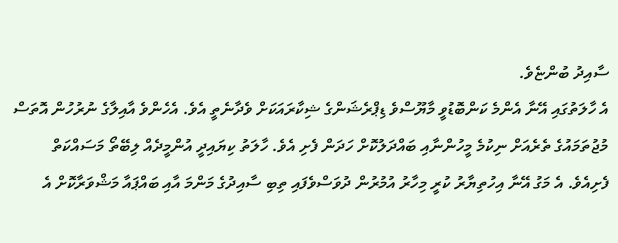ސާއިދު ބުންޏެވެ.
އެ ހާލަތުގައި އޭނާ އެންމެ ކަންބޮޑުވީ މާޔޫސްވެ ޑިޕްރެޝަންގެ ޝިކާރައަކަށް ވެދާނެތީ އެވެ. އެހެންވެ އާއިލާގެ ނުރުހުން އޮތަސް މުޖުތަމައުގެ ތެރެއަށް ނިކުމެ މީހުންނާއި ބައްދަލުކޮށް ހަދަން ފެށި އެވެ. ހާލަތު ކިޔައިދީ އުންމީދެއް ލިބޭތޯ މަސައްކަތް ފެށިއެވެ. އެ މަގު އޭނާ އިހުތިޔާރު ކުރީ މިހާރު އުމުރުން ދުވަސްވެފައި ތިބި ސާއިދުގެ މަންމަ އާއި ބައްޕައާ މަޝްވަރާކޮށް އެ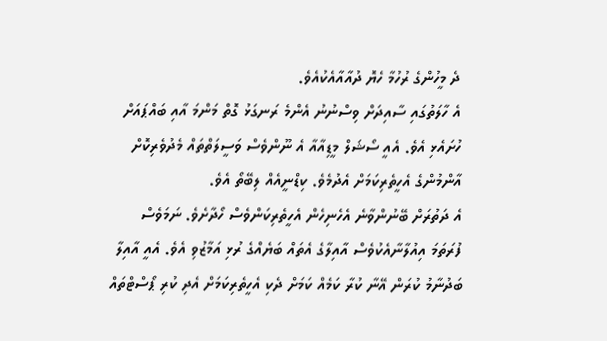ދެ މީހުންގެ ރުހުމާ ހެޔޮ ދުއާއާއެކުއެވެ.
އެ ހާލަތުގައި ސާއިދަށް ވިސްނުނު އެންމެ ރަނގަޅު ގޮތް މަންމަ އާއި ބައްޕައަށް ހުށައެޅި އެވެ. އެއީ ސޯޝަލް މީޑިއާއާ އެ ނޫންވެސް ވަސީލަތްތައް މެދުވެރިކޮށް އާންމުންގެ އެހީތެރިކަމަށް އެދުމެވެ. ކިޑްނީއެއް ލިބޭތޯ އެވެ.
އެ ދަތުރަށް ބޭނުންވާނެ އެހެނިހެން އެހީތެރިކަންވެސް ހޯދާށެވެ. ނަމަވެސް ފުރަތަމަ އިއުލާނާއެކުވެސް އާއިލާގެ އެތައް ބަޔެއްގެ ރުޅި އަމާޒުވި އެވެ. އެއީ އާއިލާ ބަދުނާމު ކުރަން އޭނާ ކުރާ ކަމެއް ކަމަށް ދެކި އެހީތެރިކަމަށް އެދި ކުރި ޕޯސްޓްތައް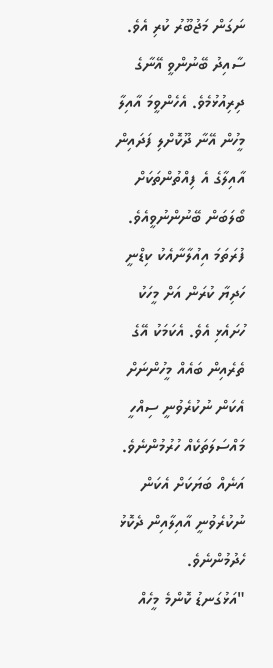ނަގަން މަޖުބޫރު ކުރި އެވެ.
ސާއިދު ބޭނުންވީ އޭނާގެ ދިރިއުޅުމެވެ. އެހެންވީމަ އާއިލާ މީހުން އޭނާ ދޫކޮށްލި ފަދައިން އާއިލާގެ އެ ފިއްތުންތަކަށް ބޯލަބަން ބޭނުންނުވީއެވެ.
ފުރަތަމަ އިއުލާނާއެކު ކިޑްނީ ހަދިޔާ ކުރަން އަށް މީހަކު ހުށައެޅި އެވެ. އެކަމަކު އޭގެ ތެރެއިން ބައެއް މީހުންނަށް އެކަން ނުކުރެވުނީ ސިއްހީ މައްސަލަތަކެއް ހުރުމުންނެވެ. އަނެއް ބަޔަކަށް އެކަން ނުކުރެވުނީ އާއިލާއިން ދެކޮޅު ހެދުމުންނެވެ.
"އަޅުގަނޑު ކޮންމެ މީހެއް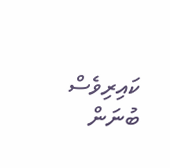ކައިރިވެސް ބުނަން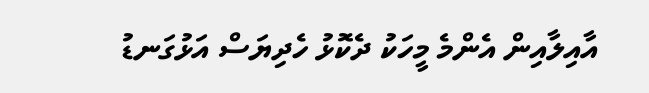އާއިލާއިން އެންމެ މީހަކު ދެކޮޅު ހެދިޔަސް އަޅުގަނޑު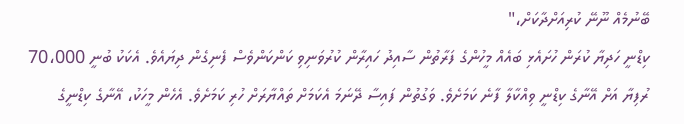ބޭނުމެއް ނޫނޭ ކުރިއަށްދާކަށް،"
ކިޑްނީ ހަދިޔާ ކުރަން ހުށައެޅި ބައެއް މީހުންގެ ފަރާތުން ސާއިދު ހައިރާން ކުރުވަނިވި ކަންކަންވެސް ފެނިގެން ދިޔައެވެ. އެކަކު ބުނީ 70،000 ރުފިޔާ އަށް އޭނާގެ ކިޑްނީ ވިއްކާލާ ފާނެ ކަމަށެވެ. ވަގުތުން ފައިސާ ދޭނަމަ އެކަމަށް ތައްޔާރަށް ހުރި ކަމަށެވެ. އެހެން މީހަކު، އޭނާގެ ކިޑްނީގެ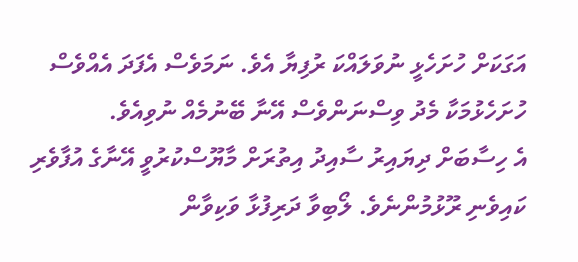އަގަކަށް ހުށަހެޅީ ނުވަލައްކަ ރުފިޔާ އެވެ. ނަމަވެސް އެފަދަ އެއްވެސް ހުށަހެޅުމަކާ މެދު ވިސްނަންވެސް އޭނާ ބޭނުމެއް ނުވިއެވެ.
އެ ހިސާބަށް ދިޔައިރު ސާއިދު އިތުރަށް މާޔޫސްކުރުވީ އޭނާގެ އުފާވެރި ކައިވެނި ރޫޅުމުންނެވެ. ލޯބިވާ ދަރިފުޅާ ވަކިވާން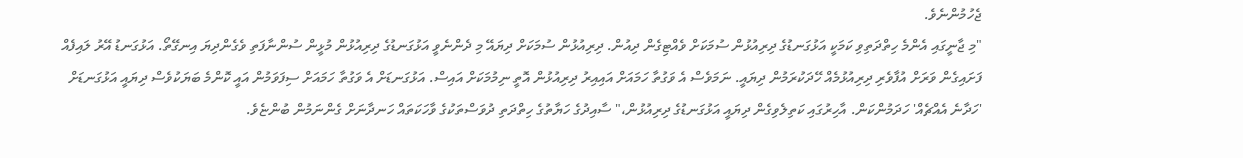ޖެހުމުންނެވެ.
"މި ޖާނީގައި އެންމެ ހިތްދަތިވި ކަމަކީ އަޅުގަނޑުގެ ދިރިއުޅުން ސުމަކަށް ވެއްޓިގެން ދިއުން. ދިރިއުޅުން ސުމަކަށް ދިޔައޭ މި ދެންނެވީ އަޅުގަނޑުގެ ދިރިއުޅުން މުޅީން ސުންނާފަތި ވެގެންދިޔަ އިނގޭތޯ. އަޅުގަނޑު އޭރު ލައިފެއް ފަށައިގެން ވަރަށް އުފާވެރި ދިރިއުޅުމެއް ހޭދަކުރަމުން ދިޔައީ. ނަމަވެސް އެ ވަގުތާ ހަމައަށް އައިއިރު ދިރިއުޅުން އޮތީ ނިމުމަކަށް އައިސް. އަޅުގަނޑަށް އެ ވަގުތާ ހަމައަށް ސިފަވަމުން އައީ ކޮންމެ ބަޔަކުވެސް ދިޔައީ އަޅުގަނޑަށް 'ހަދާނެ އެއްޗެއް' ހަދަމުންކަން. އާހިރުގައި ކަތިލެވިގެން ދިޔައީ އަޅުގަނޑުގެ ދިރިއުޅުން،" ސާއިދުގެ ހަޔާތުގެ ހިތްދަތި ދުވަސްތަކުގެ ވާހަކަތައް ހަނދާނަށް ގެންނަމުން ބުންޏެވެ.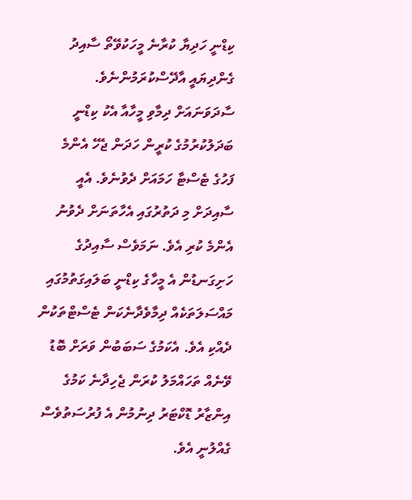ކިޑްނީ ހަދިޔާ ކުރާނެ މީހަކުވޭތޯ ސާއިދު ގެންދިޔައީ އާދޭސްކުރަމުންނެވެ. ސާދަވަނައަށް ދިމާވި މީހާއާ އެކު ކިޑްނީ ބަދަލުކުރުމުގެ ކުރީން ހަދަން ޖެހޭ އެންމެ ފަހުގެ ޓެސްޓާ ހަމައަށް ދެވުނެވެ. އެއީ ސާއިދަށް މި ދަތުރުގައި އެހާތަނަށް ދެވުނު އެންމެ ކުރި އެވެ. ނަމަވެސް ސާއިދުގެ ހަށިގަނޑުން އެ މީހާގެ ކިޑްނީ ބަލައިގަތުމުގައި މައްސަލަތަކެއް ދިމާވެދާނެކަން ޓެސްޓްތަކުން ދެއްކި އެވެ. އެކަމުގެ ސަބަބުން ވަރަށް ބޮޑު ވޭނެއް ތަހައްމަލު ކުރަން ޖެހިދާނެ ކަމުގެ އިންޒާރު ޑޮކްޓަރު ދިނުމުން އެ ފުރުސަތުވެސް ގެއްލުނީ އެވެ.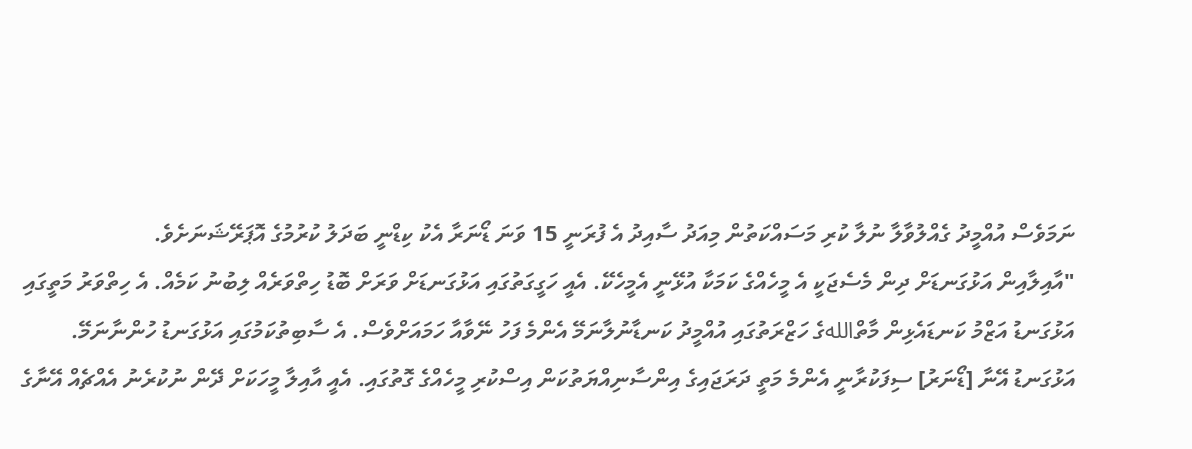ނަމަވެސް އުއްމީދު ގެއްލުވާލާ ނުލާ ކުރި މަސައްކަތުން މިއަދު ސާއިދު އެ ފުރަނީ 15 ވަނަ ޑޯނަރާ އެކު ކިޑްނީ ބަދަލު ކުރުމުގެ އޮޕަރޭޝަނަށެވެ.
"އާއިލާއިން އަޅުގަނޑަށް ދިން މެސެޖަކީ އެ މީހެއްގެ ކަމަކާ އުޅޭނީ އެމީހެކޭ. އެއީ ހަގީގަތުގައި އަޅުގަނޑަށް ވަރަށް ބޮޑު ހިތްވަރެއް ލިބުނު ކަމެއް. އެ ހިތްވަރު މަތީގައި އަޅުގަނޑު އަޒްމު ކަނޑައެޅިން މާތްاللهގެ ހަޒްރަތުގައި އުއްމީދު ކަނޑާނުލާނަމޭ އެންމެ ފަހު ނޭވާއާ ހަމައަށްވެސް. އެ ސާބިތުކަމުގައި އަޅުގަނޑު ހުންނާނަމޭ. އަޅުގަނޑު އޭނާ [ޑޯނަރު] ސިފަކުރާނީ އެންމެ މަތީ ދަރަޖައިގެ އިންސާނިއްޔަތުކަން އިސްކުރި މީހެއްގެ ގޮތުގައި. އެއީ އާއިލާ މީހަކަށް ދޭން ނުކުރެނު އެއްޗެއް އޭނާގެ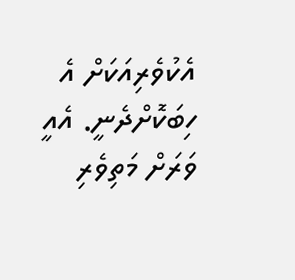އެކުވެރިއަކަށް އެ ހިބަކޮށްދެނީ. އެއީ ވަރަށް މަތިވެރި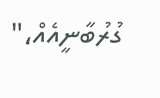ގުރުބާނީއެއް،"